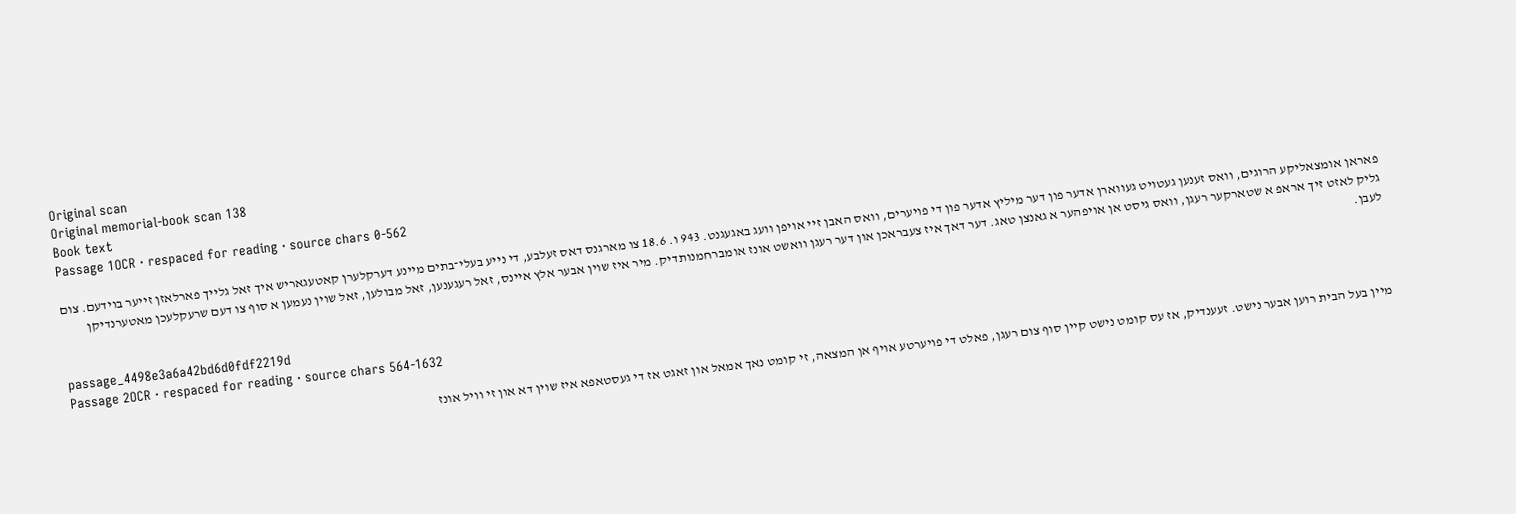Original scan
Original memorial-book scan 138
Book text
Passage 1OCR · respaced for reading · source chars 0-562

פאראן אומצאליקע הרוגים, וואס זענען געטויט געווארן אדער פון דער מיליץ אדער פון די פויערים, וואס האבן זיי אויפן וועג באגעגנט. 943 ו. 18.6 צו מארגנס דאס זעלבע, די נייע בעלי־בתים מיינע דערקלערן קאטעגאריש איך זאל גלייך פארלאזן זייער בוידעם. צום גליק לאזט זיך אראפ א שטארקער רעגן, וואס גיסט אן אויפהער א גאנצן טאג. דער דאך איז צעבראכן און דער רעגן וואשט אונז אומברחמנותדיק. מיר איז שוין אבער אלץ איינס, זאל רעגענען, זאל מבולען, זאל שוין נעמען א סוף צו דעם שרעקלעכן מאטערנדיקן לעבן.

passage_4498e3a6a42bd6d0fdf2219d
Passage 2OCR · respaced for reading · source chars 564-1632

מיין בעל הבית רוען אבער נישט. זעענדיק, אז עס קומט נישט קיין סוף צום רעגן, פאלט די פויערטע אויף אן המצאה, זי קומט נאך אמאל און זאגט אז די געסטאפא איז שוין דא און זי וויל אונז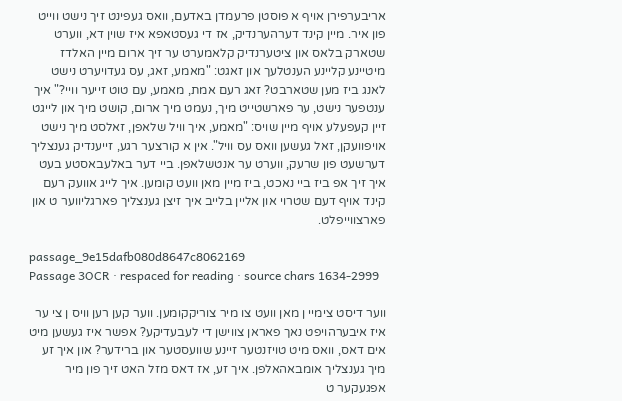אריבערפירן אויף א פוסטן פרעמדן באדעם, וואס געפינט זיך נישט ווייט פון איר. מיין קינד דערהערנדיק, אז די געסטאפא איז שוין דא, ווערט שטארק בלאס און ציטערנדיק קלאמערט ער זיך ארום מיין האלדז מיטיינע קליינע הענטלעך און זאגט: "מאמע, זאג, עס געדויערט נישט לאנג ביז מען שטארבט? זאג רעם אמת, מאמע, עם טוט זייער וויי?" איך ענטפער נישט, ער פארשטייט מיך, נעמט מיך ארום, קושט מיך און לייגט זיין קעפעלע אויף מיין שויס: "מאמע, איך וויל שלאפן, זאלסט מיך נישט אויפוועקן, זאל געשען וואס עס וויל". אין א קורצער רגע, זייענדיק גענצליך דערשעט פון שרעק, ווערט ער אנטשלאפן. ביי דער באלעבאסטע בעט איך זיך אפ ביז ביי נאכט, ביז מיין מאן וועט קומען. איך לייג אוועק רעם קינד אויף דעם שטרוי און אליין בלייב איך זיצן גענצליך פארגליווער ט און פארצווייפלט.

passage_9e15dafb080d8647c8062169
Passage 3OCR · respaced for reading · source chars 1634-2999

ווער דיסט צימיי ן מאן וועט צו מיר צוריקקומען. ווער קען רען וויס ן צי ער איז איבערהויפט נאך פאראן צווישן די לעבעדיקע? אפשר איז געשען מיט אים דאס, וואס מיט טויזנטער זיינע שוועסטער און ברידער? און איך זע מיך גענצליך אומבאהאלפן. איך זע, אז דאס מזל האט זיך פון מיר אפגעקער ט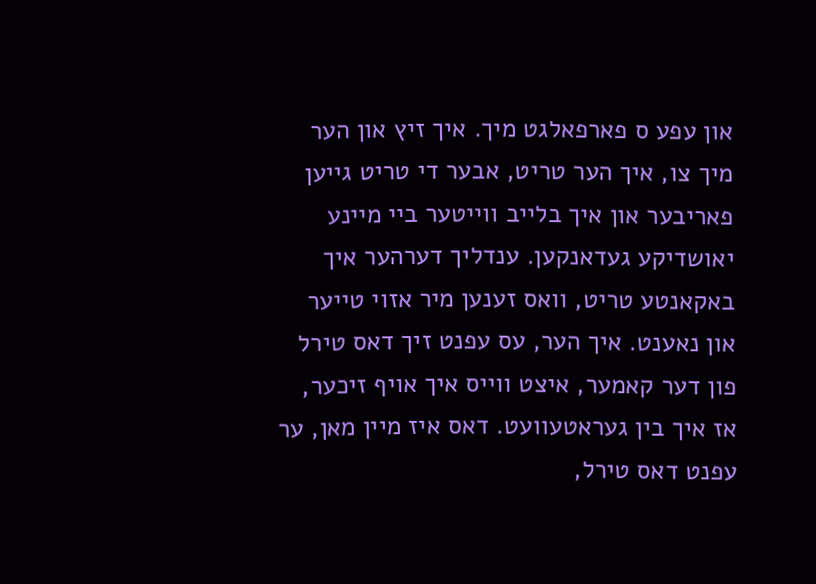און עפע ס פארפאלגט מיך. איך זיץ און הער מיך צו, איך הער טריט, אבער די טריט גייען פאריבער און איך בלייב ווייטער ביי מיינע יאושדיקע געדאנקען. ענדליך דערהער איך באקאנטע טריט, וואס זענען מיר אזוי טייער און נאענט. איך הער, עס עפנט זיך דאס טירל פון דער קאמער, איצט ווייס איך אויף זיכער, אז איך בין געראטעוועט. דאס איז מיין מאן, ער עפנט דאס טירל,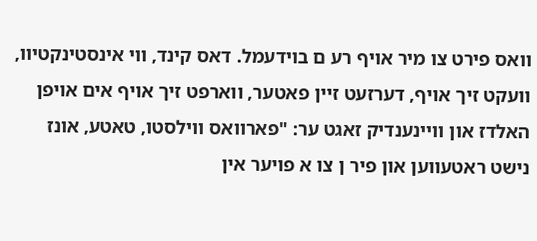וואס פירט צו מיר אויף רע ם בוידעמל. דאס קינד, ווי אינסטינקטיוו, וועקט זיך אויף, דערזעט זיין פאטער, ווארפט זיך אויף אים אויפן האלדז און וויינענדיק זאגט ער: "פארוואס ווילסטו, טאטע, אונז נישט ראטעווען און פיר ן צו א פויער אין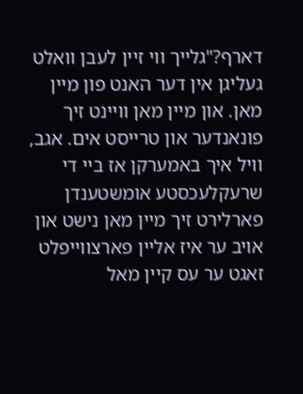דארף?"גלייך ווי זיין לעבן וואלט געליגן אין דער האנט פון מיין מאן. און מיין מאן וויינט זיך פונאנדער און טרייסט אים. אגב, וויל איך באמערקן אז ביי די שרעקלעכסטע אומשטענדן פארלירט זיך מיין מאן נישט און אויב ער איז אליין פארצווייפלט זאגט ער עס קיין מאל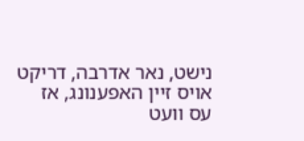נישט, נאר אדרבה, דריקט אויס זיין האפענונג, אז עס וועט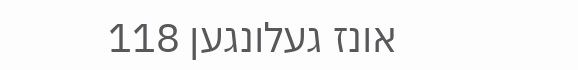אונז געלונגען 118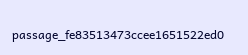passage_fe83513473ccee1651522ed0